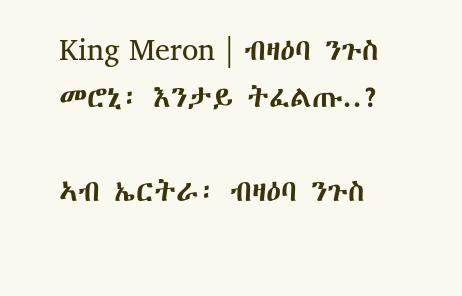King Meron | ብዛዕባ ንጉስ መሮኒ፡ እንታይ ትፈልጡ..?

ኣብ ኤርትራ፡ ብዛዕባ ንጉስ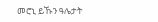መሮኒ ይኹን ዓሌታት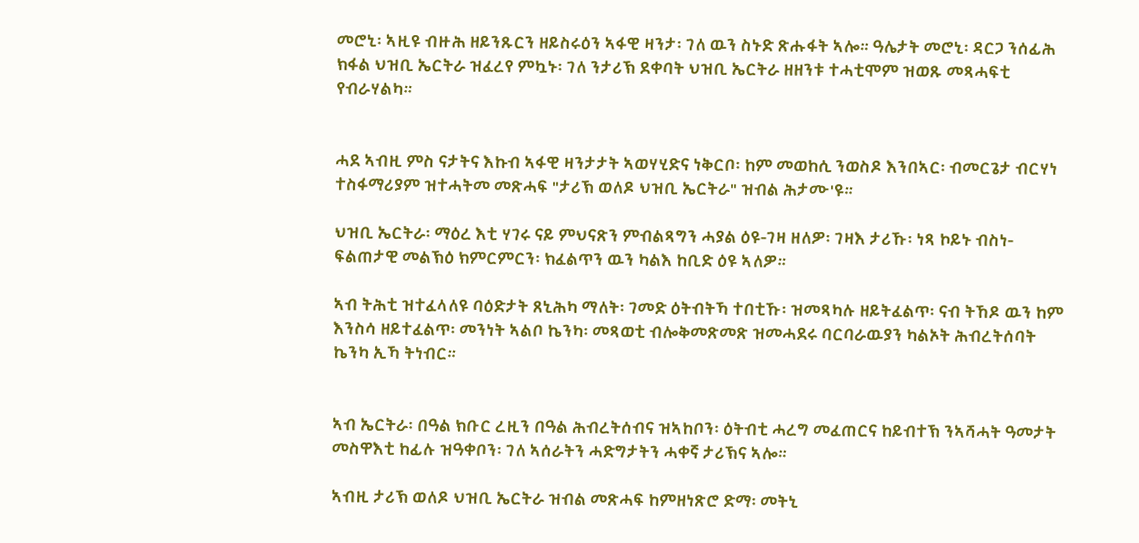መሮኒ፡ ኣዚዩ ብዙሕ ዘይንጹርን ዘይስሩዕን ኣፋዊ ዛንታ፡ ገለ ዉን ስኑድ ጽሑፋት ኣሎ። ዓሌታት መሮኒ፡ ዳርጋ ንሰፊሕ ክፋል ህዝቢ ኤርትራ ዝፈረየ ምኳኑ፡ ገለ ንታሪኽ ደቀባት ህዝቢ ኤርትራ ዘዘንቱ ተሓቲሞም ዝወጹ መጻሓፍቲ የብራሃልካ።


ሓደ ኣብዚ ምስ ናታትና እኩብ ኣፋዊ ዛንታታት ኣወሃሂድና ነቅርቦ፡ ከም መወከሲ ንወስዶ እንበኣር፡ ብመርጌታ ብርሃነ ተስፋማሪያም ዝተሓትመ መጽሓፍ "ታሪኽ ወለዶ ህዝቢ ኤርትራ" ዝብል ሕታሙ'ዩ።

ህዝቢ ኤርትራ፡ ማዕረ እቲ ሃገሩ ናይ ምህናጽን ምብልጻግን ሓያል ዕዩ-ገዛ ዘለዎ፡ ገዛእ ታሪኹ፡ ነጻ ኮይኑ ብስነ-ፍልጠታዊ መልኽዕ ክምርምርን፡ ክፈልጥን ዉን ካልእ ከቢድ ዕዩ ኣለዎ።

ኣብ ትሕቲ ዝተፈላለዩ ባዕድታት ጸኒሕካ ማለት፡ ገመድ ዕትብትኻ ተበቲኹ፡ ዝመጻካሉ ዘይትፈልጥ፡ ናብ ትኸዶ ዉን ከም እንስሳ ዘይተፈልጥ፡ መንነት ኣልቦ ኬንካ፡ መጻወቲ ብሎቅመጽመጽ ዝመሓደሩ ባርባራዉያን ካልኦት ሕብረትሰባት ኬንካ ኢኻ ትነብር።


ኣብ ኤርትራ፡ በዓል ክቡር ረዚን በዓል ሕብረትሰብና ዝኣከቦን፡ ዕትብቲ ሓረግ መፈጠርና ከይብተኽ ንኣሻሓት ዓመታት መስዋእቲ ከፊሉ ዝዓቀቦን፡ ገለ ኣሰራትን ሓድግታትን ሓቀኛ ታሪኽና ኣሎ።

ኣብዚ ታሪኽ ወለዶ ህዝቢ ኤርትራ ዝብል መጽሓፍ ከምዘነጽሮ ድማ፡ መትኒ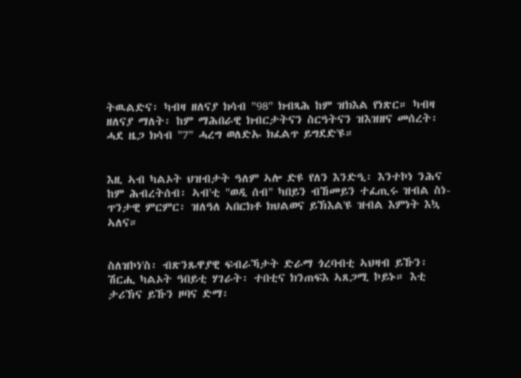ትዉልድና፡ ካብዛ ዘለናያ ክሳብ "98" ክብጻሕ ከም ዝክእል የነጽር። ካብዛ ዘለናያ ማለት፡ ከም ማሕበራዊ ክብርታትናን ስርዓትናን ዝእዝዘና መሰረት፡ ሓደ ዜጋ ክሳብ "7" ሓረግ ወለድኡ ክፈልጥ ይግደድ'ዩ።


እዚ ኣብ ካልኦት ህዝብታት ዓለም ኣሎ ድዩ የለን እንድዒ፡ እንተኮነ ንሕና ከም ሕብረትሰብ፡ ኣብ'ቲ "ወዲ ሰብ" ካበይን ብኸመይን ተፈጢሩ ዝብል ስነ-ጥንታዊ ምርምር፡ ዝለዓለ ኣበርክቶ ክህልወና ይኽእል'ዩ ዝብል እምነት እኳ ኣለና።


ስለዝኮነ'ስ፡ ብጽንጹዋያዊ ፍብራኻታት ድራማ ጎረባብቲ ኣህዛብ ይኹን፡ ሽርሒ ካልኦት ዓበይቲ ሃገራት፡ ተበቲና ክንጠፍእ ኣጸጋሚ ኮይኑ። እቲ ታሪኽና ይኹን ዞባና ድማ፡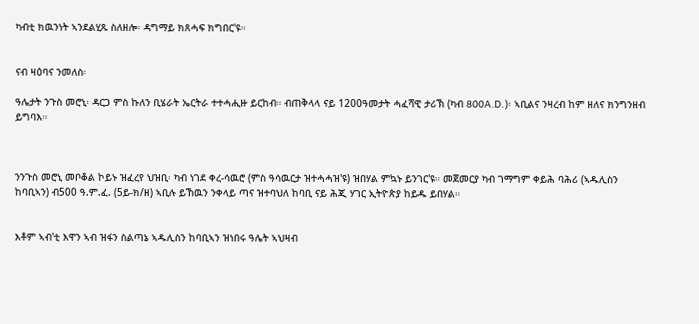ካብቲ ክዉንነት ኣንደልሂጹ ስለዘሎ፡ ዳግማይ ክጸሓፍ ክግበር'ዩ።


ናብ ዛዕባና ንመለስ፡

ዓሌታት ንጉስ መሮኒ፡ ዳርጋ ምስ ኩለን ቢሄራት ኤርትራ ተተሓሒዙ ይርከብ። ብጠቅላላ ናይ 1200ዓመታት ሓፈሻዊ ታሪኽ (ካብ 800A.D.)፡ ኣቢልና ንዛረብ ከም ዘለና ክንግንዘብ ይግባእ።



ንንጉስ መሮኒ መቦቆል ኮይኑ ዝፈረየ ህዝቢ፡ ካብ ነገደ ቀረ-ሳዉሮ (ምስ ዓሳዉርታ ዝተሓሓዝ'ዩ) ዝበሃል ምኳኑ ይንገር'ዩ። መጀመርያ ካብ ገማግም ቀይሕ ባሕሪ (ኣዱሊስን ከባቢኣን) ብ500 ዓ.ም.ፈ. (5ይ-ክ/ዘ) ኣቢሉ ይኸዉን ንቀላይ ጣና ዝተባህለ ከባቢ ናይ ሕጂ ሃገር ኢትዮጵያ ከይዱ ይበሃል።


እቶም ኣብ'ቲ እዋን ኣብ ዝፋን ስልጣኔ ኣዱሊስን ከባቢኣን ዝነበሩ ዓሌት ኣህዛብ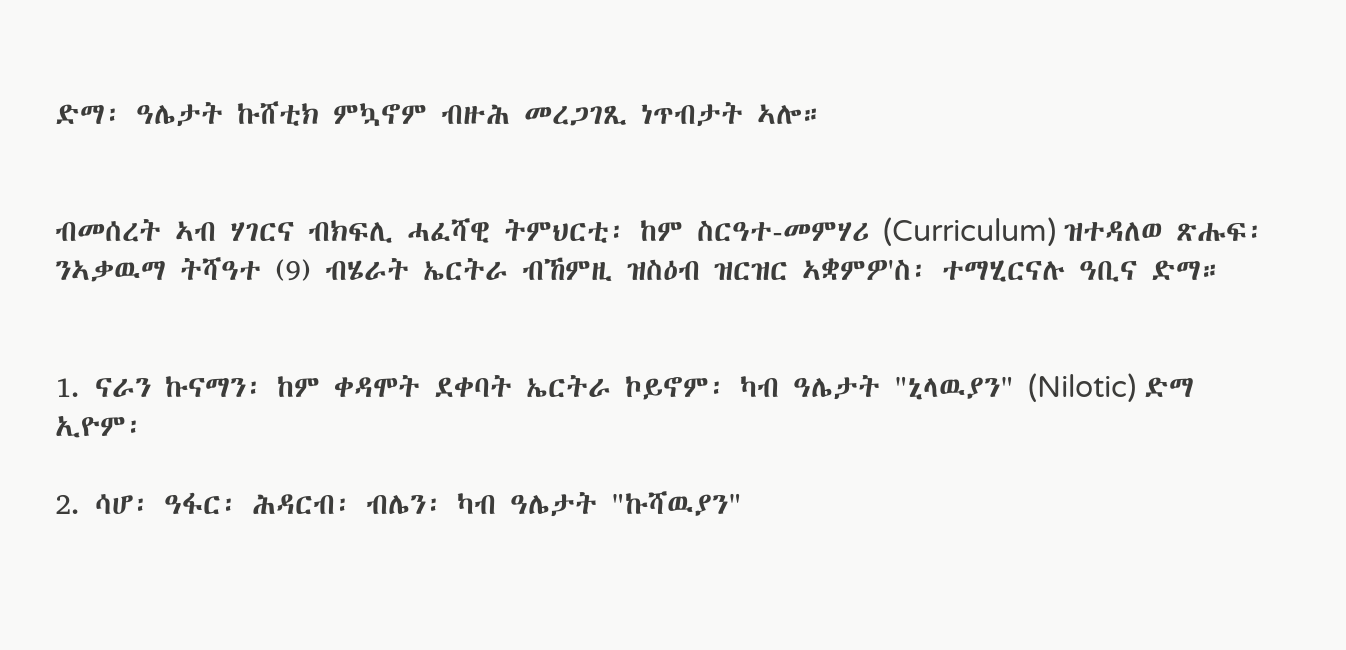ድማ፡ ዓሌታት ኩሸቲክ ምኳኖም ብዙሕ መረጋገጺ ነጥብታት ኣሎ።


ብመሰረት ኣብ ሃገርና ብክፍሊ ሓፈሻዊ ትምህርቲ፡ ከም ስርዓተ-መምሃሪ (Curriculum) ዝተዳለወ ጽሑፍ፡ ንኣቃዉማ ትሻዓተ (9) ብሄራት ኤርትራ ብኸምዚ ዝስዕብ ዝርዝር ኣቋምዎ'ስ፡ ተማሂርናሉ ዓቢና ድማ።


1. ናራን ኩናማን፡ ከም ቀዳሞት ደቀባት ኤርትራ ኮይኖም፡ ካብ ዓሌታት "ኒላዉያን" (Nilotic) ድማ ኢዮም፡

2. ሳሆ፡ ዓፋር፡ ሕዳርብ፡ ብሌን፡ ካብ ዓሌታት "ኩሻዉያን"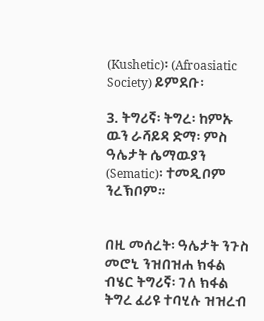(Kushetic)፡ (Afroasiatic Society) ይምደቡ፡

3. ትግሪኛ፡ ትግረ፡ ከምኡ ዉን ራሻይዳ ድማ፡ ምስ ዓሌታት ሴማዉያን (Sematic)፡ ተመዲቦም ንረኽቦም።


በዚ መሰረት፡ ዓሌታት ንጉስ መሮኒ ንዝበዝሐ ክፋል ብሄር ትግሪኛ፡ ገለ ክፋል ትግረ ፈሪዩ ተባሂሉ ዝዝረብ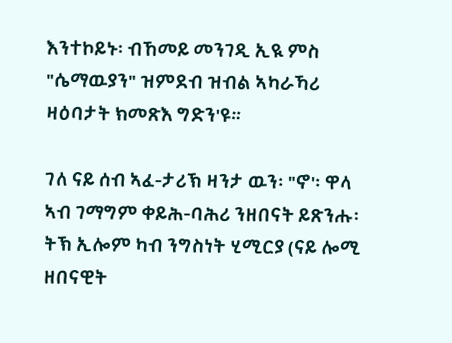እንተኮይኑ፡ ብኸመይ መንገዲ ኢዪ ምስ "ሴማዉያን" ዝምደብ ዝብል ኣካራኻሪ ዛዕባታት ክመጽእ ግድን'ዩ።

ገለ ናይ ሰብ ኣፈ-ታሪኽ ዛንታ ዉን፡ "ኖ'፡ ዋላ ኣብ ገማግም ቀይሕ-ባሕሪ ንዘበናት ይጽንሑ፡ ትኽ ኢሎም ካብ ንግስነት ሂሚርያ (ናይ ሎሚ ዘበናዊት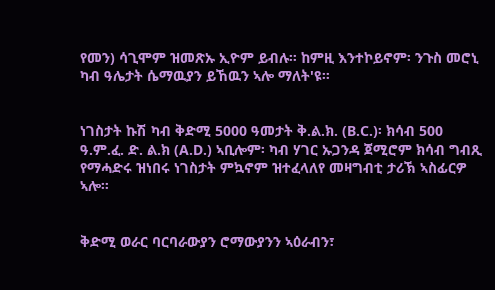የመን) ሳጊሞም ዝመጽኡ ኢዮም ይብሉ። ከምዚ እንተኮይኖም፡ ንጉስ መሮኒ ካብ ዓሌታት ሴማዉያን ይኸዉን ኣሎ ማለት'ዩ።


ነገስታት ኩሽ ካብ ቅድሚ 5000 ዓመታት ቅ.ል.ክ. (B.C.)፡ ክሳብ 500 ዓ.ም.ፈ. ድ. ል.ክ (A.D.) ኣቢሎም፡ ካብ ሃገር ኡጋንዳ ጀሚሮም ክሳብ ግብጺ የማሓድሩ ዝነበሩ ነገስታት ምኳኖም ዝተፈላለየ መዛግብቲ ታሪኽ ኣስፊርዎ ኣሎ።


ቅድሚ ወራር ባርባራውያን ሮማውያንን ኣዕራብን፣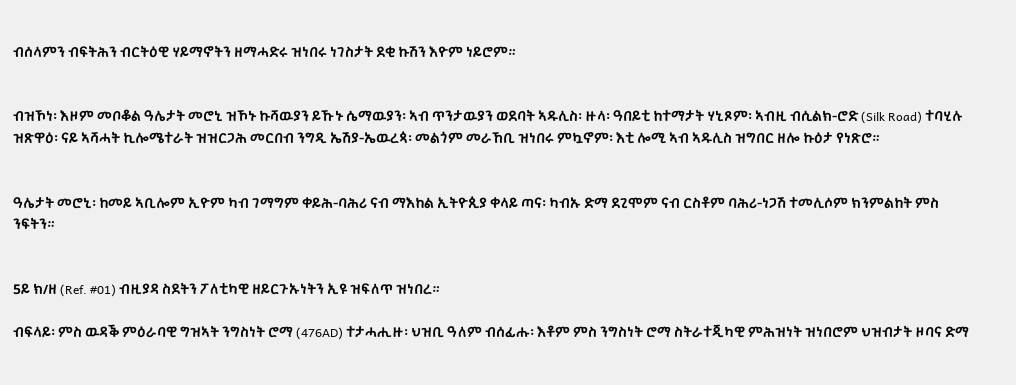ብሰላምን ብፍትሕን ብርትዕዊ ሃይማኖትን ዘማሓድሩ ዝነበሩ ነገስታት ደቂ ኩሽን እዮም ነይሮም።


ብዝኾነ፡ እዞም መቦቆል ዓሌታት መሮኒ ዝኾኑ ኩሻዉያን ይኹኑ ሴማዉያን፡ ኣብ ጥንታዉያን ወደባት ኣዱሊስ፡ ዙላ፡ ዓበይቲ ከተማታት ሃኒጾም፡ ኣብዚ ብሲልክ-ሮድ (Silk Road) ተባሂሉ ዝጽዋዕ፡ ናይ ኣሻሓት ኪሎሜተራት ዝዝርጋሕ መርበብ ንግዲ ኤሽያ-ኤዉረጳ፡ መልጎም መራኸቢ ዝነበሩ ምኳኖም፡ እቲ ሎሚ ኣብ ኣዱሊስ ዝግበር ዘሎ ኩዕታ የነጽሮ።


ዓሌታት መሮኒ፡ ከመይ ኣቢሎም ኢዮም ካብ ገማግም ቀይሕ-ባሕሪ ናብ ማእከል ኢትዮጲያ ቀላይ ጣና፡ ካብኡ ድማ ደጊሞም ናብ ርስቶም ባሕሪ-ነጋሽ ተመሊሶም ክንምልከት ምስ ንፍትን።


5ይ ክ/ዘ (Ref. #01) ብዚያዳ ስደትን ፖለቲካዊ ዘይርጉኡነትን ኢዩ ዝፍለጥ ዝነበረ።

ብፍላይ፡ ምስ ዉዳቕ ምዕራባዊ ግዝኣት ንግስነት ሮማ (476AD) ተታሓሒዙ፡ ህዝቢ ዓለም ብሰፊሑ፡ እቶም ምስ ንግስነት ሮማ ስትራተጂካዊ ምሕዝነት ዝነበሮም ህዝብታት ዞባና ድማ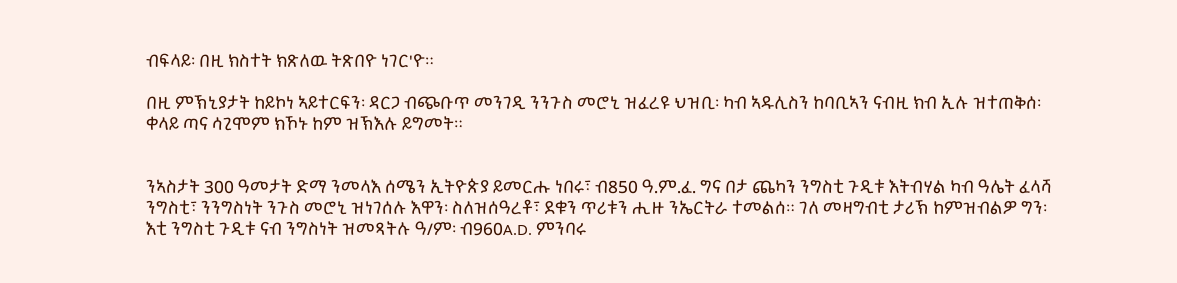ብፍላይ፡ በዚ ክስተት ክጽለዉ ትጽበዮ ነገር'ዮ።

በዚ ምኽኒያታት ከይኮነ ኣይተርፍን፡ ዳርጋ ብጭቡጥ መንገዲ ንንጉስ መሮኒ ዝፈረዩ ህዝቢ፡ ካብ ኣዱሊስን ከባቢኣን ናብዚ ክብ ኢሉ ዝተጠቅሰ፡ ቀላይ ጣና ሳጊሞም ክኾኑ ከም ዝኽእሉ ይግመት።


ንኣስታት 300 ዓመታት ድማ ንመላእ ሰሜን ኢትዮጵያ ይመርሑ ነበሩ፣ ብ850 ዓ.ም.ፈ. ግና በታ ጨካን ንግስቲ ጉዲቱ እትብሃል ካብ ዓሌት ፈላሻ ንግስቲ፣ ንንግስነት ንጉስ መሮኒ ዝነገሰሉ እዋን፡ ስለዝሰዓረቶ፣ ደቁን ጥሪቱን ሒዙ ንኤርትራ ተመልሰ። ገለ መዛግብቲ ታሪኽ ከምዝብልዎ ግን፡ እቲ ንግስቲ ጉዲቱ ናብ ንግስነት ዝመጻትሉ ዓ/ም፡ ብ960A.D. ምንባሩ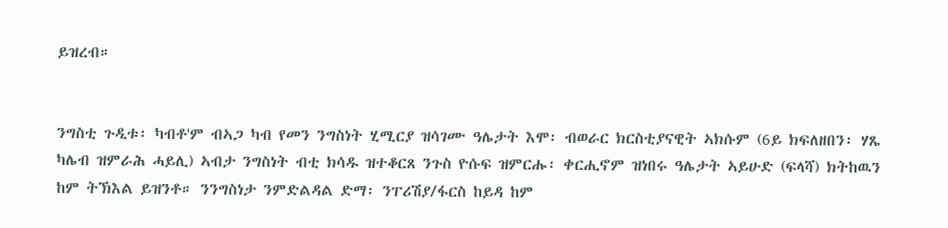ይዝረብ።


ንግስቲ ጉዲቱ፡ ካብቶ'ም ብኣጋ ካብ የመን ንግስነት ሂሚርያ ዝሳገሙ ዓሌታት እሞ፡ ብወራር ክርስቲያናዊት ኣክሱም (6ይ ክፍለዘበን፡ ሃጼ ካሌብ ዝምራሕ ሓይሊ) ኣብታ ንግስነት ብቲ ክሳዱ ዝተቆርጸ ንጉስ ዮሱፍ ዝምርሑ፡ ቀርሒኖም ዝነበሩ ዓሌታት ኣይሁድ (ፍላሻ) ክትከዉን ከም ትኽእል ይዝንቶ። ንንግስነታ ንምድልዳል ድማ፡ ንፐሪሽያ/ፋርስ ከይዳ ከም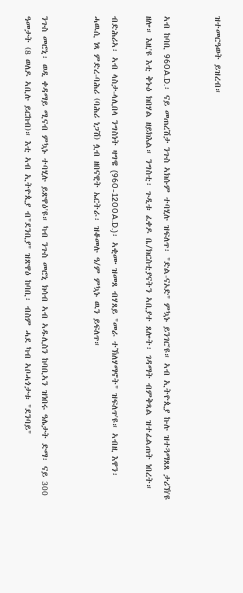ዝተመርዓወት ይዝረብ።


ኣብ ከባቢ 960A.D.፡ ናይ መጠረሽታ ንጉስ ኣክሱም ተባሂሉ ዝፍለጥ፡ "ድል-ናኦድ" ምኳኑ ይንገር'ዩ። ኣብ ኢትዮጲያ ኩሉ ዝተጓማጸጸ ታሪኽ'ዩ ዘሎ። እዚ'ዩ እቲ ቅኑዕ ክበሃል ዘይክእል። ንግስቲ፡ ጉዲቱ ፈቀዶ ቤ/ክርስቲያናትን ኣቢያተ ጸሎት፡ ገዳማት ብምቅጻል ዝተፈልጠት ነበረት።

ብድሕሪኣ፡ ኣብ ላስታ-ላሊበላ ንግስነት ዛግዌ (960-1200A.D.)፡ ኣቂሙ ዝመጸ ብሃጸይ "መራ ተኽለሃማኖት" ዝፍለጥ'ዩ። ኣብዚ እዋን፡ ሓዉሲ ነጻ ምድረ-ባሕሪ (ባሕሪ ነጋሽ) ሏብ ዘበናዊት ኤርትራ፡ ዝቆመሉ ዓ/ም ምኳኑ ዉን ይፍለጥ።


ንጉስ መሮኒ፡ ወዲ ቀዳማይ ሚናብ ምኳኑ ተባሂሉ ይጽዋዕ'ዩ። ካብ ንጉስ መሮኒ ክሳብ ኣብ ኣዱሊስን ከባቢኣን ዝነበሩ ዓሌታት ድማ፡ ናይ 300 ዓመታት (8 ወለዶ ኣቢሉ ይርከብ)። እቲ ኣብ ኢትዮጲያ ብ"ደንቢያ" ዝጽዋዕ ከባቢ፡ ብስም ሓደ ካብ ኣቦሓጎታቱ "ደንባይ"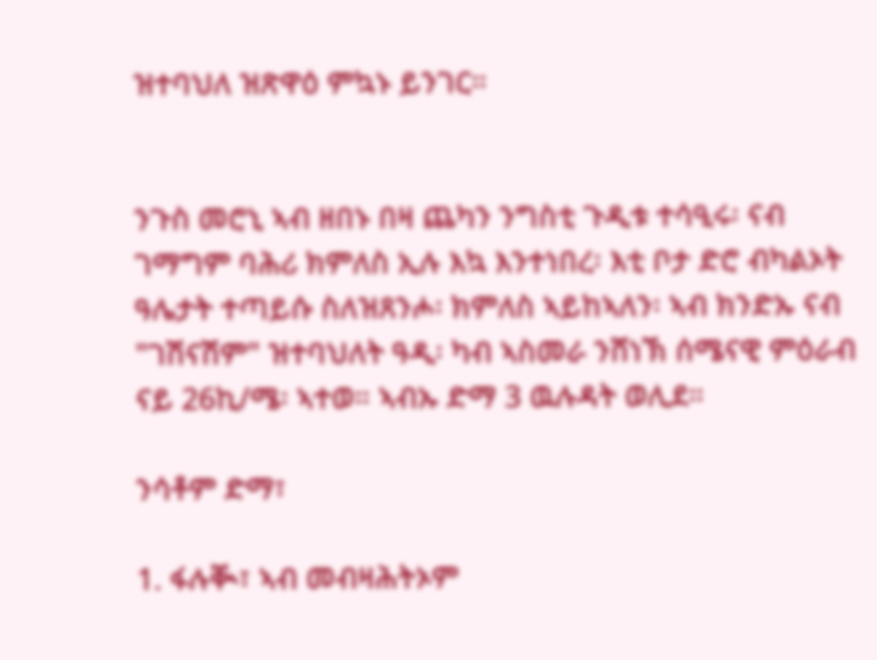ዝተባህለ ዝጽዋዕ ምኳኑ ይንገር።


ንጉስ መሮኒ ኣብ ዘበኑ በዛ ጨካን ንግስቲ ጉዲቱ ተሳዒሩ፡ ናብ ገማግም ባሕሪ ክምለስ ኢሉ እኳ እንተነበረ፡ እቲ ቦታ ድሮ ብካልኦት ዓሌታት ተጣይሱ ስለዝጸንሖ፡ ክምለስ ኣይከኣለን፡ ኣብ ክንድኡ ናብ "ገሽናሽም" ዝተባህለት ዓዲ፡ ካብ ኣስመራ ንሸነኽ ሰሜናዊ ምዕራብ ናይ 26ኪ/ሜ፡ ኣተወ። ኣብኡ ድማ 3 ዉሉዳት ወሊደ።

ንሳቶም ድማ፣

1. ፋሉቚ፣ ኣብ መብዛሕትኦም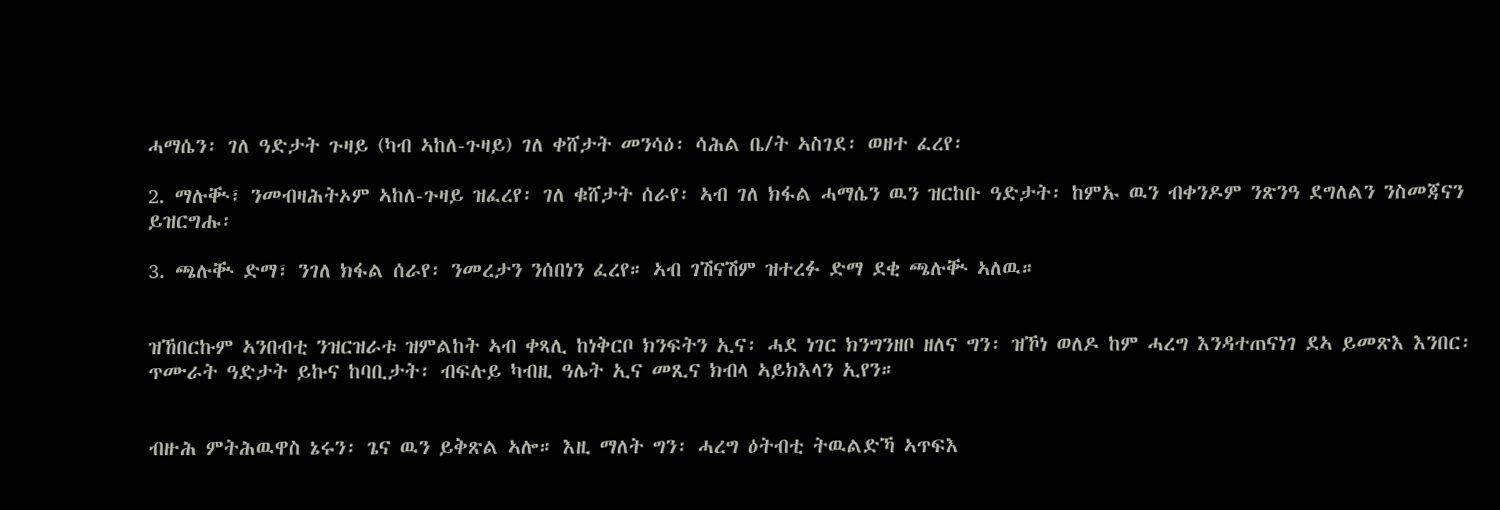ሓማሴን፡ ገለ ዓድታት ጉዛይ (ካብ ኣከለ-ጉዛይ) ገለ ቀሸታት መንሳዕ፡ ሳሕል ቤ/ት ኣስገደ፡ ወዘተ ፈረየ፡

2. ማሉቚ፣ ንመብዛሕትኦም ኣከለ-ጉዛይ ዝፈረየ፡ ገለ ቁሸታት ሰራየ፡ ኣብ ገለ ክፋል ሓማሴን ዉን ዝርከቡ ዓድታት፡ ከምኡ ዉን ብቀንዶም ንጽንዓ ደግለልን ንስመጃናን ይዝርግሑ፡

3. ጫሉቚ ድማ፣ ንገለ ክፋል ሰራየ፡ ንመረታን ንሰበነን ፈረየ። ኣብ ገሽናሽም ዝተረፉ ድማ ደቂ ጫሉቚ ኣለዉ።


ዝኸበርኩም ኣንበብቲ ንዝርዝራቱ ዝምልከት ኣብ ቀጻሊ ከነቅርቦ ክንፍትን ኢና፡ ሓደ ነገር ክንግንዘቦ ዘለና ግን፡ ዝኾነ ወለዶ ከም ሓረግ እንዳተጠናነገ ደኣ ይመጽእ እንበር፡ ጥሙራት ዓድታት ይኩና ከባቢታት፡ ብፍሉይ ካብዚ ዓሌት ኢና መጺና ክብላ ኣይክእላን ኢየን።


ብዙሕ ምትሕዉዋስ ኔሩን፡ ጌና ዉን ይቅጽል ኣሎ። እዚ ማለት ግን፡ ሓረግ ዕትብቲ ትዉልድኻ ኣጥፍእ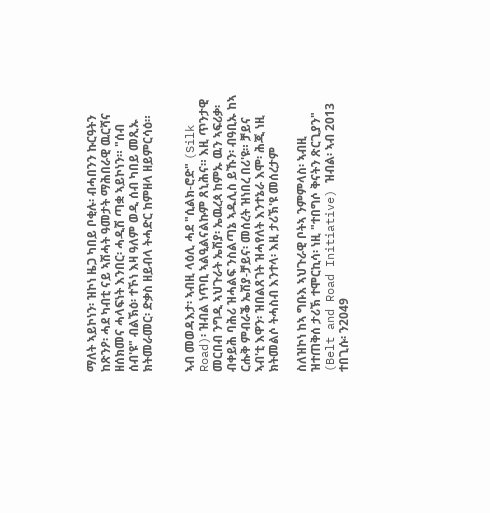ማለት ኣይኮነን፡ ዝኮነ ዜጋ ካበይ ቦቂሉ፡ ብሓበንን ኩርዓትን ከጽንዖ፡ ሓደ ካብቲ ናይ ኣሽሓት ዓመታት ማሕበራዊ ዉርሻና ዘሰክመና ሓላፍነት እንበር፡ ሓዲሽ ጣቋ ኣይኮነን። "ሰብ ሰብ'ዩ" ብልኽዕ፡ ተኾነ እዛ ዓለም ወዲ ሰብ ካበይ መጺኡ ክትመራመር፡ ድቃስ ዘይብላ ትሓድር ከምዘላ ዘይምርሳዕ።


ኣብ መወዳእታ፡ ኣብዚ ላዕሊ ሓደ "ሲልክ-ሮድ" (Silk Road)፡ ዝብል ነጥቢ ኣልዒልናልኩም ጸኒሕና። እዚ ጥንታዊ መርበብ ንግዲ ኣህጉራት ኤሽያ፡ ኤዉረጳ ከምኡ ዉን ኣፍሪቃ፡ ብቀይሕ ባሕሪ ዝሓልፍ ንስልጣኔ ኣዱሊስ ይኹን፡ ብዓቢኡ ከኣ ርሑቅ ምብራቕ ኤሽያ-ቻይና፡ መሰረት ዝነበረ በሪ'ዩ። ቻይና ኣብ'ቲ እዋን፡ ዝበልጸገት ዝሓየለት እንተኔራ እሞ፡ ሕጂ ነዚ ክትመልሶ ትሓስብ እንተላ፡ እዚ ታሪኽ'ዩ መሰረታም

ስለዝኮነ ከኣ ግቡእ ኣህጉራዊ ቦትኣ ንምምላስ፡ ኣብዚ ዝተጠቅሰ ታሪኽ ተሞርኪሳ፡ ነዚ "ተበግሶ ቅናትን ጽርጊያን" (Belt and Road Initiative) ዝብል፡ ኣብ 2013 ተበጊሱ፡ ን2049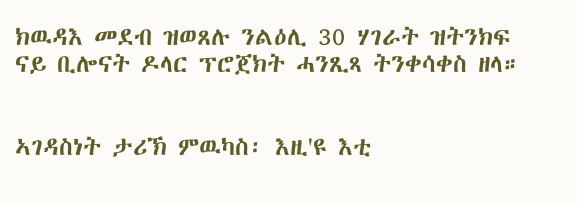ክዉዳእ መደብ ዝወጸሉ ንልዕሊ 30 ሃገራት ዝትንክፍ ናይ ቢሎናት ዶላር ፕሮጀክት ሓንጺጻ ትንቀሳቀስ ዘላ።


ኣገዳስነት ታሪኽ ምዉካስ፡ እዚ'ዩ እቲ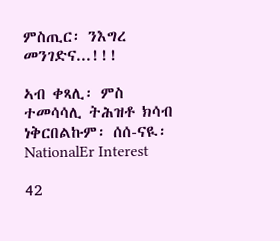ምስጢር፡ ንእግረ መንገድና...!!!

ኣብ ቀጻሊ፡ ምስ ተመሳሳሊ ትሕዝቶ ክሳብ ነቅርበልኩም፡ ሰሰ-ናዪ፡ NationalEr Interest

42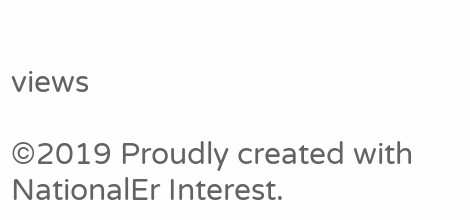views

©2019 Proudly created with NationalEr Interest.